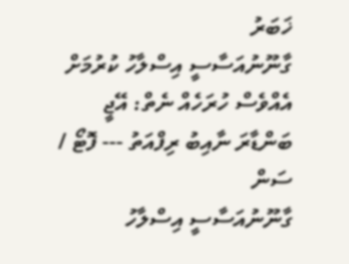ޚަބަރު
ގާނޫނުއަސާސީ އިސްލާހު ކުރުމަށް އެއްވެސް ހުރަހެއް ނެތް: އޭޖީ
ބަންޑާރަ ނާއިބު ރިފްއަތު --- ފޮޓޯ / ސަން
ގާނޫނުއަސާސީ އިސްލާހު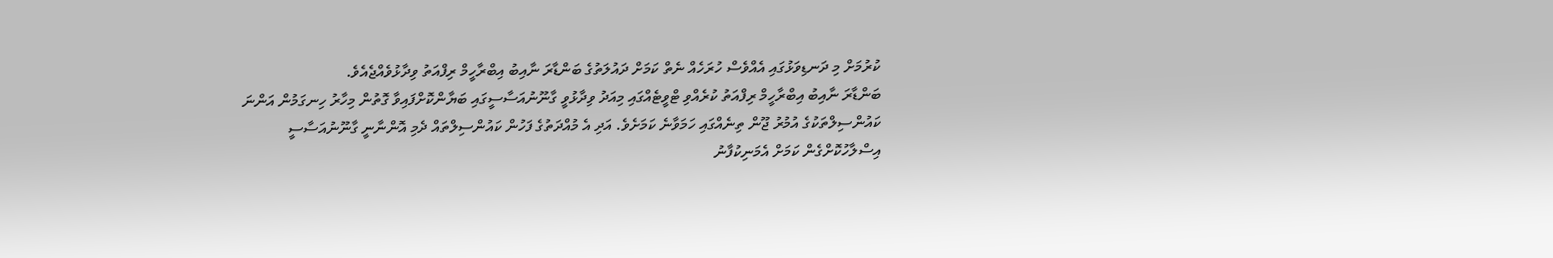ކުރުމަށް މި ދަނޑިވަޅުގައި އެއްވެސް ހުރަހެއް ނެތް ކަމަށް ދައުލަތުގެ ބަންޑާރަ ނާއިބު އިބްރާހީމް ރިފްއަތު ވިދާޅުވެއްޖެއެވެ.
ބަންޑާރަ ނާއިބު އިބްރާހީމް ރިފްއަތު ކުރެއްވި ޓްވީޓެއްގައި މިއަދު ވިދާޅުވީ ގާނޫނުއަސާސީގައި ބަޔާންކޮށްފައިވާ ގޮތުން މިހާރު ހިނގަމުން އަންނަ ކައުންސިލްތަކުގެ އުމުރު ޖޫން ތިނެއްގައި ހަމަވާނެ ކަމަށެވެ. އަދި އެ މުއްދަތުގެ ފަހުން ކައުންސިލްތައް ދެމި އޮންނާނީ ގާނޫނުއަސާސީ އިސްލާހުކޮށްގެން ކަމަށް އެމަނިކުފާނު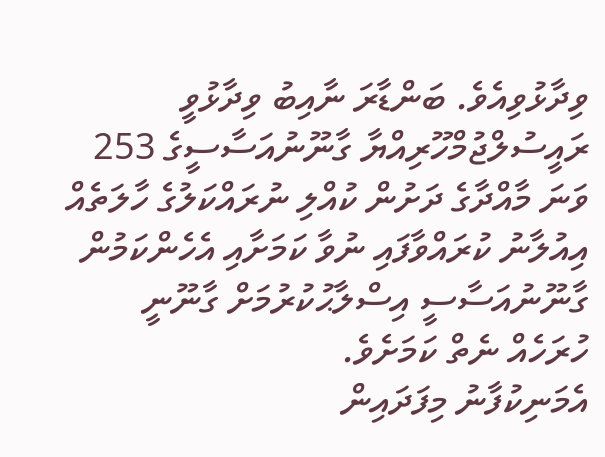ވިދާޅުވިއެވެ. ބަންޑާރަ ނާއިބު ވިދާޅުވީ ރައީސުލްޖުމްހޫރިއްޔާ ގާނޫނުއަސާސީގެ 253 ވަނަ މާއްދާގެ ދަށުން ކުއްލި ނުރައްކަލުގެ ހާލަތެއް އިއުލާނު ކުރައްވާފައި ނުވާ ކަމަށާއި އެހެންކަމުން ގާނޫނުއަސާސީ އިސްލާޙުކުރުމަށް ގާނޫނީ ހުރަހެއް ނެތް ކަމަށެވެ.
އެމަނިކުފާނު މިފަދައިން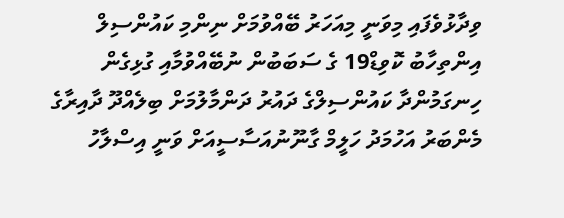ވިދާޅުވެފައި މިވަނީ މިއަހަރު ބޭއްވުމަށް ނިންމި ކައުންސިލް އިންތިހާބު ކޮވިޑް19 ގެ ސަބަބުން ނުބޭއްވުމާއި ގުޅިގެން ހިނގަމުންދާ ކައުންސިލްގެ ދައުރު ދަންމާލުމަށް ބިލެއްދޫ ދާއިރާގެ މެންބަރު އަހުމަދު ހަލީމް ގާނޫނުއަސާސީއަށް ވަނީ އިސްލާހު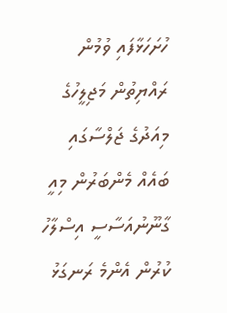ހުށަހަޅާފައި ވުމުން ރައްޔިތުން މަޖިލީހުގެ މިއަދުގެ ޖަލްސާގައި ބައެއް މެންބަރުން މިއީ ގާނޫނުއަސާސީ އިސްލާހު ކުރުން އެންމެ ރަނގަޅު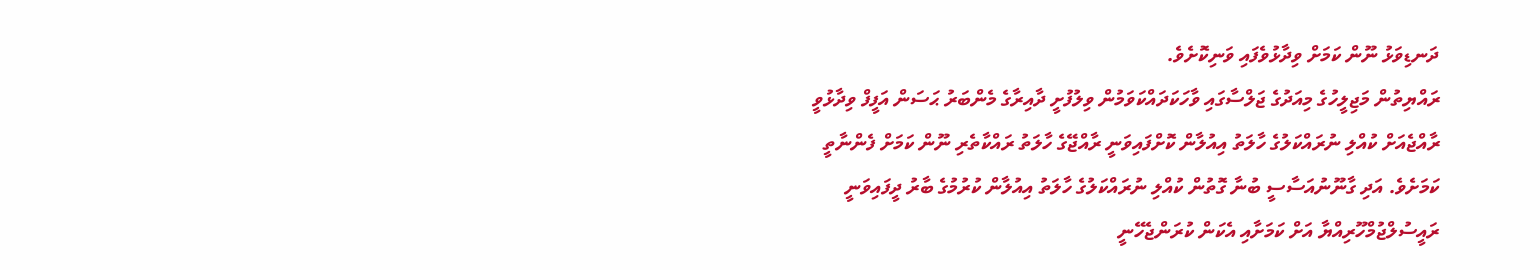ދަނޑިވަޅު ނޫން ކަމަށް ވިދާޅުވެފައި ވަނިކޮށެވެ.
ރައްޔިތުން މަޖިލީހުގެ މިއަދުގެ ޖަލްސާގައި ވާހަކަދައްކަވަމުން ވިލުފުށީ ދާއިރާގެ މެންބަރު ޙަސަން އަފީފް ވިދާޅުވީ ރާއްޖެއަށް ކުއްލި ނުރައްކަލުގެ ހާލަތު އިއުލާން ކޮށްފައިވަނީ ރާއްޖޭގެ ހާލަތު ރައްކާތެރި ނޫން ކަމަށް ފެންނާތީ ކަމަށެވެ. އަދި ގާނޫނުއަސާސީ ބުނާ ގޮތުން ކުއްލި ނުރައްކަލުގެ ހާލަތު އިއުލާން ކުރުމުގެ ބާރު ދީފައިވަނީ ރައީސުލްޖުމްހޫރިއްޔާ އަށް ކަމަށާއި އެކަން ކުރަންޖެހޭނީ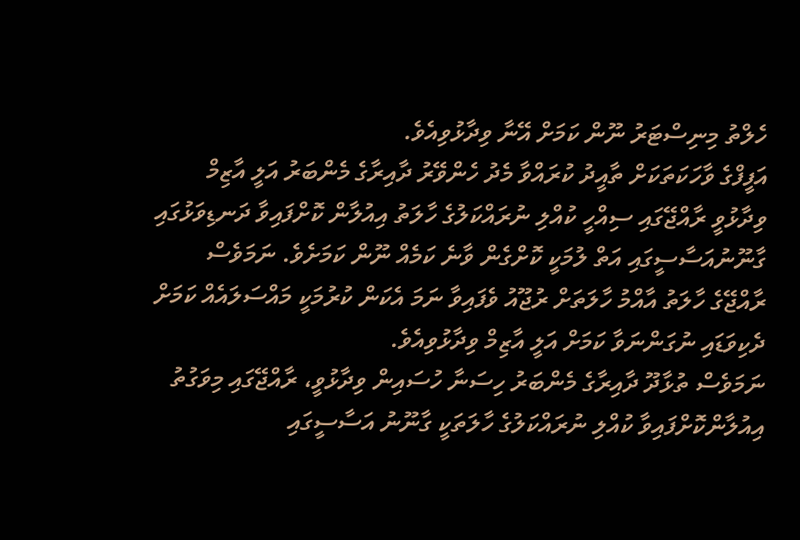ހެލްތު މިނިސްޓަރު ނޫން ކަމަށް އޭނާ ވިދާޅުވިއެވެ.
އަފީފްގެ ވާހަކަތަކަށް ތާއީދު ކުރައްވާ މެދު ހެންވޭރު ދާއިރާގެ މެންބަރު އަލީ އާޒިމް ވިދާޅުވީ ރާއްޖޭގައި ސިއްހީ ކުއްލި ނުރައްކަލުގެ ހާލަތު އިއުލާން ކޮށްފައިވާ ދަނޑިވަޅުގައި ގާނޫނުއަސާސީގައި އަތް ލުމަކީ ކޮށްގެން ވާނެ ކަމެއް ނޫން ކަމަށެވެ. ނަމަވެސް ރާއްޖޭގެ ހާލަތު އާއްމު ހާލަތަށް ރުޖޫއު ވެފައިވާ ނަމަ އެކަން ކުރުމަކީ މައްސަލައެއް ކަމަށް ދެކިވަޑައި ނުގަންނަވާ ކަމަށް އަލީ އާޒިމް ވިދާޅުވިއެވެ.
ނަމަވެސް ތުޅާދޫ ދާއިރާގެ މެންބަރު ހިސަނާ ހުސައިން ވިދާޅުވީ، ރާއްޖޭގައި މިވަގުތު އިއުލާންކޮށްފައިވާ ކުއްލި ނުރައްކަލުގެ ހާލަތަކީ ގާނޫނު އަސާސީގައި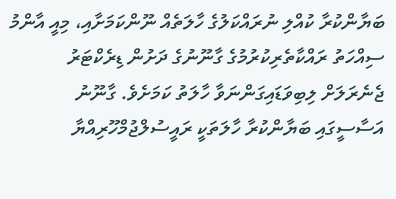ބަޔާންކުރާ ކުއްލި ނުރައްކަލުގެ ހާލަތެއް ނޫންކަމަށާއި، މިއީ އާންމު ސިއްހަތު ރައްކާތެރިކުރުމުގެ ގާނޫނުގެ ދަށުން ޑިރެކްޓަރު ޖެނެރަލަށް ލިބިވަޑައިގަންނަވާ ހާލަތު ކަމަށެވެ. ގާނޫނު އަސާސީގައި ބަޔާންކުރާ ހާލަތަކީ ރައީސުލްޖުމްހޫރިއްޔާ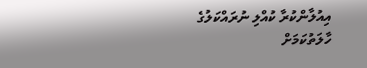އިއުލާންކުރާ ކުއްލި ނުރައްކަލުގެ ހާލަތުކަމަށް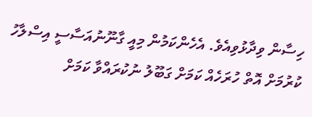ހިސާން ވިދާޅުވިއެވެ. އެހެންކަމުން މިއީ ގާނޫނުއަސާސީ އިސްލާހު ކުރުމަށް އޮތް ހުރަހެއް ކަމަށް ގަބޫލު ނުކުރައްވާ ކަމަށް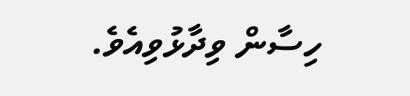ހިސާން ވިދާޅުވިއެވެ.